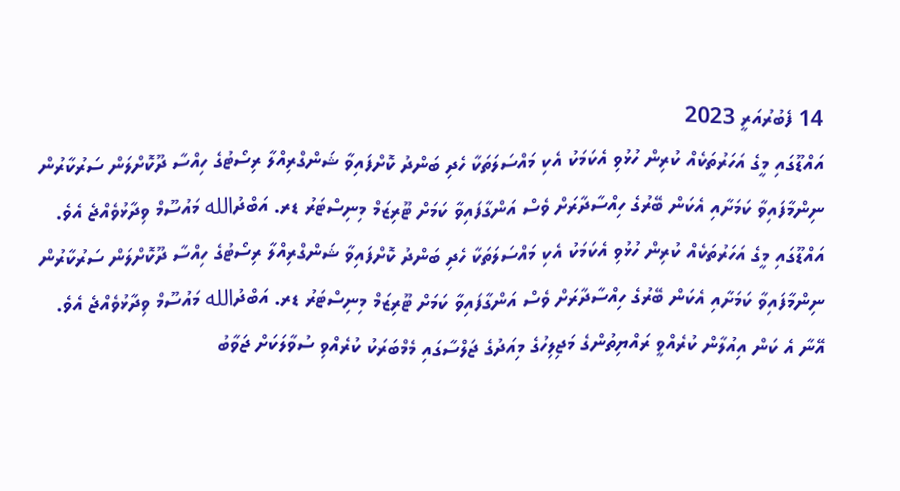14 ފެބުރުއަރީ 2023
އައްޑޫގައި މީގެ އަހަރުތަކެއް ކުރިން ހުޅުވި އެކަމަކު އެކި މައްސަލަތަކާ ހެދި ބަންދު ކޮށްފައިވާ ޝަންގްރިއްލާ ރިސޯޓުގެ ހިއްސާ ދޫކޮށްލަން ސަރުކާރުން ނިންމާފައިވާ ކަމަށާއި އެކަން ބޭރުގެ ހިއްސާދާރަށް ވެސް އަންގާފައިވާ ކަމަށް ޓޫރިޒަމް މިނިސްޓަރު ޑރ. އަބްދުالله މައުސޫމް ވިދާޅުވެއްޖެ އެވެ.
އައްޑޫގައި މީގެ އަހަރުތަކެއް ކުރިން ހުޅުވި އެކަމަކު އެކި މައްސަލަތަކާ ހެދި ބަންދު ކޮށްފައިވާ ޝަންގްރިއްލާ ރިސޯޓުގެ ހިއްސާ ދޫކޮށްލަން ސަރުކާރުން ނިންމާފައިވާ ކަމަށާއި އެކަން ބޭރުގެ ހިއްސާދާރަށް ވެސް އަންގާފައިވާ ކަމަށް ޓޫރިޒަމް މިނިސްޓަރު ޑރ. އަބްދުالله މައުސޫމް ވިދާޅުވެއްޖެ އެވެ.
އޭނާ އެ ކަން އިއުލާން ކުރެއްވީ ރައްޔިތުންގެ މަޖިލިހުގެ މިއަދުގެ ޖަލްސާގައި މެމްބަރަކު ކުރެއްވި ސުވާލަކަށް ޖަވާބު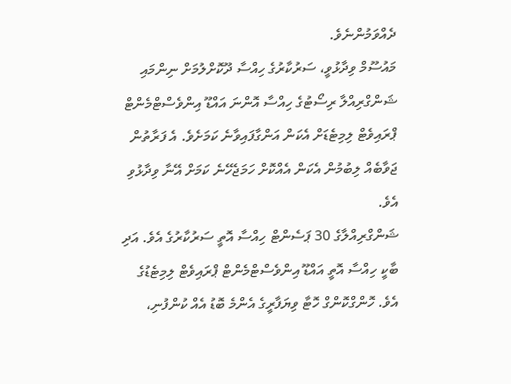ދެއްވަމުންނެވެ.
މައުސޫމް ވިދާޅުވީ، ސަރުކާރުގެ ހިއްސާ ދޫކޮށްލުމަށް ނިންމައި ޝަންގްރިއްލާ ރިސޯޓުގެ ހިއްސާ އޮންނަ އައްޑޫ އިންވެސްޓްމެންޓް ޕްރައިވެޓް ލިމިޓެޑަށް އެކަން އަންގާފައިވާނެ ކަމަށެވެ. އެ ފަރާތުން ޖަވާބެއް ލިބުމުން އެކަން އެއްކޮށް ހަމަޖެހޭނެ ކަމަށް އޭނާ ވިދާޅުވި އެވެ.
ޝަންގްރިއްލާގެ 30 ޕަސެންޓް ހިއްސާ އޮތީ ސަރުކާރުގެ އެވެ. އަދި ބާކީ ހިއްސާ އޮތީ އައްޑޫ އިންވެސްޓްމެންޓް ޕްރައިވެޓް ލިމިޓެޑުގެ އެވެ. ހޮންގްކޮންގް ހޮޓާ ވިޔަފާރީގެ އެންމެ ބޮޑު އެއް ކުންފުނި،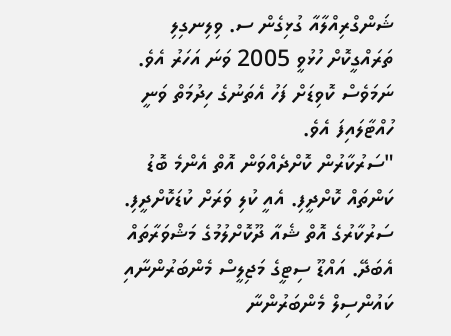ޝަންގްރިއްލާއާ ގުޅިގެން ސ. ވިލިނގިލި ތަރައްގީކޮށް ހުޅުވީ 2005 ވަނަ އަހަރު އެވެ. ނަމަވެސް ކޮވިޑަށް ފަހު އެތަނުގެ ހިދުމަތް ވަނީ ހުއްޓާލައިފަ އެވެ.
"ސަރުކާރުން ކޮށްދެއްވަން އޮތް އެންމެ ބޮޑު ކަންތައް ކޮށްދީފި. އެއީ ކުލި ވަރަށް ކުޑަކޮށްދީފި. ސަރުކާރުގެ އޮތް ޝެއާ ދޫކޮށްލުމުގެ މަޝްވަރާތައް އެބަދޭ. އައްޑޫ ސިޓީގެ މަޖިލީސް މެންބަރުންނާއި ކައުންސިލް މެންބަރުންނާ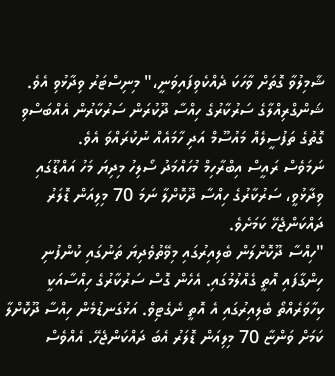ޝާމިލުވާ ގޮތަށް ވާހަކަ ދެއްކެވިފައިވަނީ،" މިނިސްޓަރު ވިދާޅުވި އެވެ.
ޝަންގްރިއްލާގެ ސަރުކާރުގެ ހިއްސާ ދޫކުރަން ސަރުކާރުން އެއްބަސްވި ގޮތުގެ ތަފުސީލެއް މައުސޫމް އަދި ހާމައެއް ނުކުރައްވަ އެވެ.
ނަމަވެސް ރައީސް އިބްރާހިމް މުހައްމަދު ސޯލިހު މިދިޔަ މަހު އައްޑޫގައި ވިދާޅުވީ، ސަރުކާރުގެ ހިއްސާ ދޫކޮށްލާ ނަމަ 70 މިލިއަން ޑޮލަރު ދައްކަންޖެހޭ ކަމަށެވެ.
"ހިއްސާ ދޫކޮށްލަން ބެލިއިރުގައި މިވޭތުވެދިޔަ ތަނުގައި ކުންފުނި ހިންގާފައި އޮތީ ގެއްލުމުގައި. އެހެން ގޮސް ސަރުކާރުގެ ހިއްސާއަކީ ކިހާވަރެއްތޯ ބެލިއިރުގައި އެ އޮތީ ނެގެޓިވް. އަޅުގަނޑުމެން ހިއްސާ ދޫކޮށްލާ ކަމަށް ވަންޏާ 70 މިލިއަން ޑޮލަރު އެބަ ދައްކަންޖެހޭ. އެއްވެސް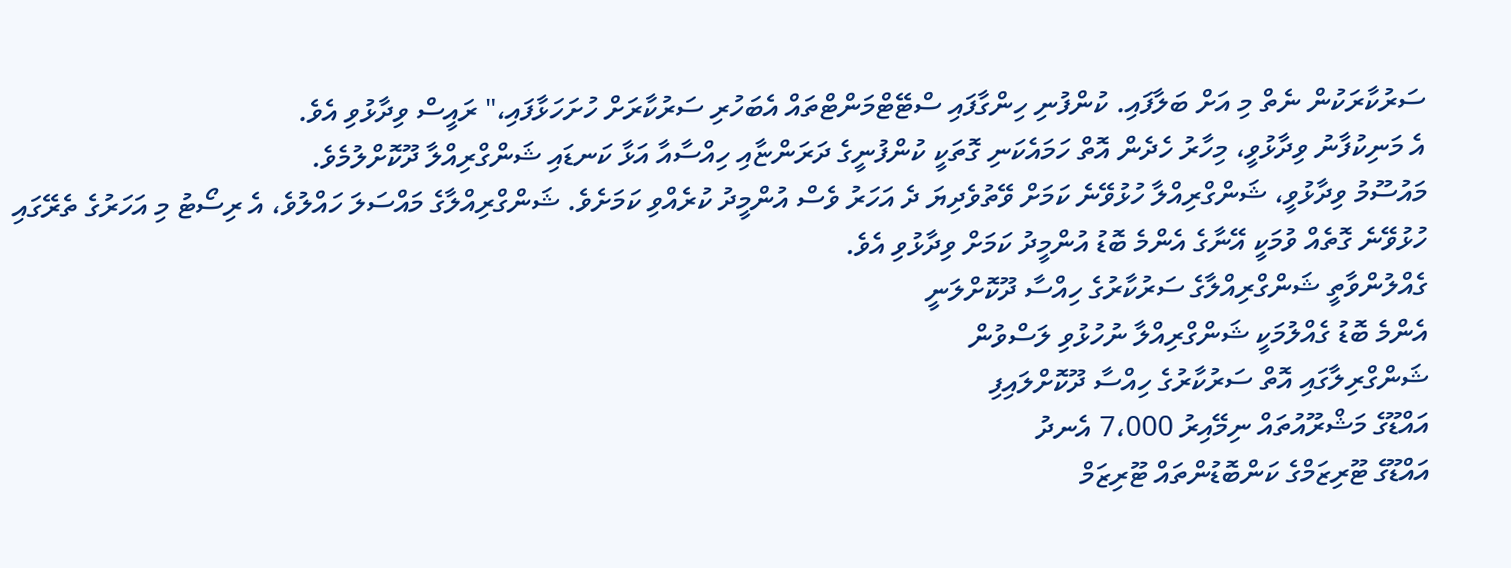ސަރުކާރަކުން ނެތް މި އަށް ބަލާފައި. ކުންފުނި ހިންގާފައި ސްޓޭޓްމަންޓްތައް އެބަހުރި ސަރުކާރަށް ހުށަހަޅާފައި،" ރައީސް ވިދާޅުވި އެވެ.
އެ މަނިކުފާނު ވިދާޅުވީ، މިހާރު ހެދެން އޮތް ހަމައެކަނި ގޮތަކީ ކުންފުނީގެ ދަރަންޏާއި ހިއްސާއާ އަޅާ ކަނޑައި ޝަންގްރިއްލާ ދޫކޮށްލުމެވެ.
މައުސޫމު ވިދާޅުވީ، ޝަންގްރިއްލާ ހުޅުވޭނެ ކަމަށް ވޭތުވެދިޔަ ދެ އަހަރު ވެސް އުންމީދު ކުރެއްވި ކަމަށެވެ. ޝަންގްރިއްލާގެ މައްސަލަ ހައްލުވެ، އެ ރިސޯޓު މި އަހަރުގެ ތެރޭގައި ހުޅުވޭނެ ގޮތެއް ވުމަކީ އޭނާގެ އެންމެ ބޮޑު އުންމީދު ކަމަށް ވިދާޅުވި އެވެ.
ގެއްލުންވާތީ ޝަންގްރިއްލާގެ ސަރުކާރުގެ ހިއްސާ ދޫކޮށްލަނީ
އެންމެ ބޮޑު ގެއްލުމަކީ ޝަންގްރިއްލާ ނުހުޅުވި ލަސްވުން
ޝަންގްރިލާގައި އޮތް ސަރުކާރުގެ ހިއްސާ ދޫކޮށްލައިފި
އައްޑޫގެ މަޝްރޫއުތައް ނިމޭއިރު 7،000 އެނދު
އައްޑޫގެ ޓޫރިޒަމްގެ ކަންބޮޑުންތައް ޓޫރިޒަމް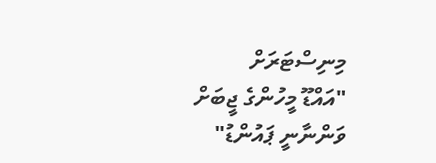މިނިސްޓަރަށް
"އައްޑޫ މީހުންގެ ޖީބަށް ވަންނާނީ ޕައުންޑު"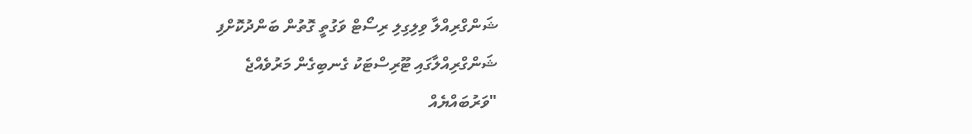ޝަންގްރިއްލާ ވިލިގިލި ރިސޯޓް ވަގުތީ ގޮތުން ބަންދުކޮށްފި
ޝަންގްރިއްލާގައި ޓޫރިސްޓަކު ގެނބިގެން މަރުވެއްޖެ
"ވަރުބައްޔެއް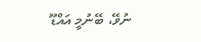ނުވޭ، ބޭނުމީ އައްޑޫ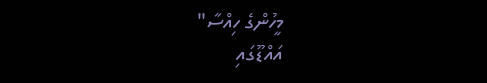މީހުންގެ ހިއްސާ"
އައްޑޫގައި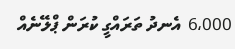6،000 އެނދު ތަރައްގީ ކުރަން ޕްލޭނެއް